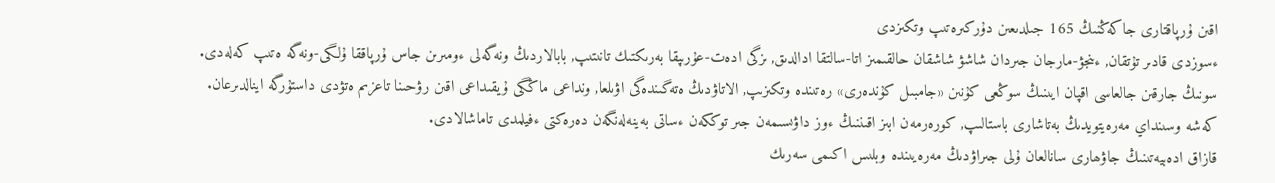اقىن ۇرپاقتارى جاكەڭنىڭ 165 جىلدىعىن دۇركىرەتىپ وتكىزدى
ءسوزدى قادىر تۇتقان, ءىنجۋ-مارجان جىردان شاشۋ شاشقان حالقىمىز اتا-سالتقا ادالدىق, ىزگى ادەت-عۇرىپقا بەرىكتىك تانىتىپ, بابالاردىڭ ونەگەلى ءومىرىن جاس ۇرپاققا ۇلگى-ونەگە ەتىپ كەلەدى. سونىڭ جارقىن جالعاسى اقپان ايىنىڭ سوڭعى كۇنىن «جامبىل كۇندەرى» رەتىندە وتكىزىپ, الاتاۋدىڭ ەتەگىندەگى اۋىلعا, ونداعى ماڭگى ۇيقىداعى اقىن رۋحىنا تاعزىم ەتۋدى داستۇرگە اينالدىرعان.
كەشە وسىنداي مەرەيتويدىڭ بەتاشارى باستالىپ, كورەرمەن ابىز اقىننىڭ ءوز داۋىسىمەن جىر توككەن ءساتى بەينەلەنگەن دەرەكتى ءفيلمدى تاماشالادى.
قازاق ادەبيەتىنىڭ جاۋھارى سانالعان ۇلى جىراۋدىڭ مەرەيىندە وبلىس اكىمى سەرىك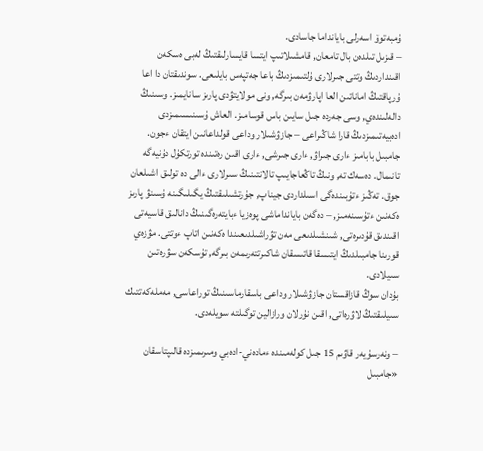ۇمبەتوۆ اسەرلى بايانداما جاسادى.
– قىزىل تىلدەن بال تامعان, قامشىلاتىپ ايتسا قايسارلىقتىڭ لەبى ەسكەن اقىنداردىڭ وتتى جىرلارى ۇلتىمىزدىڭ باعا جەتپەس بايلىعى. سوندىقتان دا اعا ۇرپاقتىڭ اماناتىن العا اپارۋمەن بىرگە, ونى مولايتۋدى پارىز سانايمىز. وسىنىڭ دالەلىندەي, وسى جەردە جىل سايىن باس قوسامىز. العاش ۇسىنىسىمىزدى ادەبيەتىمىزدىڭ قارا شاڭىراعى – جازۋشىلار وداعى قولداعانىن ايتقان ءجون. جامبىل بابامىز ءارى جىراۋ, ءارى جىرشى, ءارى اقىن رەتىندە تورتكۇل دۇنيەگە تانىمال. دەسەك تە, ونىڭ تاڭعاجايىپ تالانتىنىڭ سىرلارى ءالى دە تولىق اشىلعان جوق. تەڭىز ءتۇبىندەگى اسىلداردى جيناپ, جۇرتشىلىقتىڭ يگىلىگىنە ۇسىنۋ پارىز ەكەنىن ءتۇسىنەمىز, – دەگەن بايانداماشى پوەزيا ءبايتەرەگىنىڭ دانالىق قاسيەتى اقىندىق قۇدىرەتى, شىنشىلدىعى مەن تۋراشىلدىعىندا ەكەنىن اتاپ ءوتتى. مۋزەي قورىنا جامبىلدىڭ ايتىسقا قاتىسقان شاكىرتتەرىمەن بىرگە, تۇسكەن سۋرەتىن سىيلادى.
بۇدان سوڭ قازاقستان جازۋشىلار وداعى باسقارماسىنىڭ توراعاسى, مەملەكەتتىك سىيلىقتىڭ لاۋرەاتى, اقىن نۇرلان ورازالين توگىلتە سويلەدى.

– ونەرسۇيەر قاۋىم 15 جىل كولەمىندە ءمادەني-ادەبي ومىرىمىزدە قالىپتاسقان «جامبىل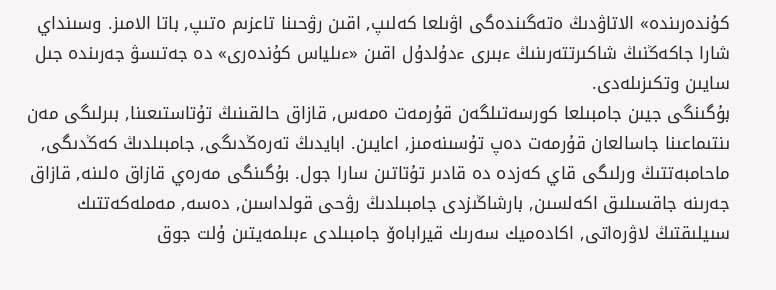كۇندەرىندە» الاتاۋدىڭ ەتەگىندەگى اۋىلعا كەلىپ, اقىن رۋحىنا تاعزىم ەتىپ, باتا الامىز. وسىنداي شارا جاكەڭنىڭ شاكىرتتەرىنىڭ ءبىرى ءدۇلدۇل اقىن «ءىلياس كۇندەرى» دە جەتىسۋ جەرىندە جىل سايىن وتكىزىلەدى.
بۇگىنگى جيىن جامبىلعا كورسەتىلگەن قۇرمەت ەمەس, قازاق حالقىنىڭ تۇتاستىعىنا, بىرلىگى مەن ىنتىماعىنا جاسالعان قۇرمەت دەپ تۇسىنەمىز, اعايىن. ابايدىڭ تەرەڭدىگى, جامبىلدىڭ كەڭدىگى, ماحامبەتتىڭ ورلىگى قاي كەزدە دە قادىر تۇتاتىن سارا جول. بۇگىنگى مەرەي قازاق ەلىنە, قازاق جەرىنە جاقسىلىق اكەلسىن, بارشاڭىزدى جامبىلدىڭ رۋحى قولداسىن, دەسە, مەملەكەتتىك سىيلىقتىڭ لاۋرەاتى, اكادەميك سەرىك قيراباەۆ جامبىلدى ءبىلمەيتىن ۇلت جوق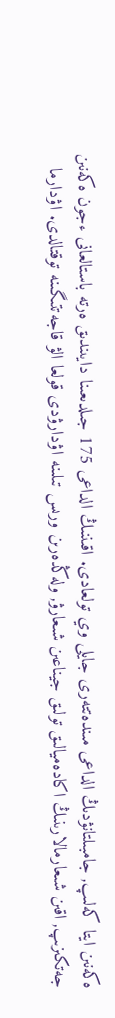ەكەنىن ايتا كەلىپ, جامبىلتانۋدىڭ الداعى مىندەتتەرى جايلى وي تولعادى. اقىننىڭ الداعى 175 جىلدىعىنا دايىندىق ەرتە باستالعانى ءجون ەكەنىن جەتكىزىپ, اقىن شىعارمالارىنىڭ اكادەميالىق تولىق جيناعىن شىعارۋ, ولەڭدەرىن ورىس تىلىنە اۋدارۋدى قولعا الۋ قاجەتتىگىنە توقتالدى. اۋدارما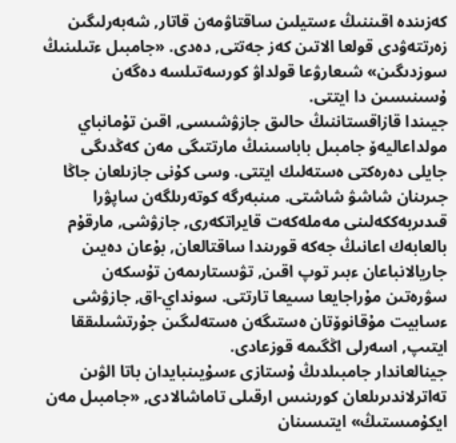كەزىندە اقىننىڭ ءستيلىن ساقتاۋمەن قاتار, شەبەرلىگىن زەرتتەۋدى قولعا الاتىن كەز جەتتى, دەدى. «جامبىل ءتىلىنىڭ سوزدىگىن» شىعارۋعا قولداۋ كورسەتىلسە دەگەن ۇسىنىسىن دا ايتتى.
جيىندا قازاقستاننىڭ حالىق جازۋشىسى, اقىن تۇمانباي مولداعاليەۆ جامبىل باباسىنىڭ مارتتىگى مەن كەڭدىگى جايلى دەرەكتى ەستەلىك ايتتى. وسى كۇنى جازىلعان جاڭا جىرىنان شاشۋ شاشتى. مىنبەرگە كوتەرىلگەن ساپۋرا قىدىربەككەلىنى مەملەكەت قايراتكەرى, جازۋشى, مارقۇم بالعابەك اعانىڭ جەكە قورىندا ساقتالعان, بۇعان دەيىن جاريالانباعان ءبىر توپ اقىن, تۋىستارىمەن تۇسكەن سۋرەتىن مۇراجايعا سىيعا تارتتى. سونداي-اق, جازۋشى ءسابيت مۇقانوۆتان ەستىگەن ەستەلىگىن جۇرتشىلىققا ايتىپ, اسەرلى اڭگىمە قوزعادى.
جينالعاندار جامبىلدىڭ ۇستازى ءسۇيىنبايدان باتا الۋىن تەاترلاندىرىلعان كورىنىس ارقىلى تاماشالادى, «جامبىل مەن ايكۇمىستىڭ» ايتىسىنان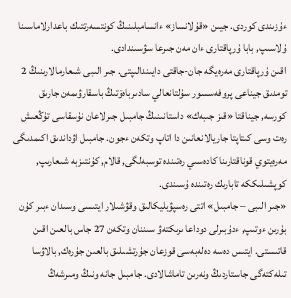ءۇزىندى كوردى. جيىن «قۇلانساز» ءانسامبلىنىڭ كونتسەرتتىك باعدارلاماسىنا ۇلاسىپ, بابا ۇرپاقتارى ءان مەن جىرعا سۋسىندادى.
اقىن ۇرپاقتارى مەرەيگە جان-جاقتى دايىندالىپتى. جىر الىبى شىعارمالارىنىڭ 2 تومدىق جيناعى پروفەسسور سۇلتانعالي سادىرباەۆتىڭ باسقارۋىمەن جارىق كورسە, جيناقتا «قىز جىبەك» داستانىنىڭ جامبىل جىرلاعان نۇسقاسى تۇڭعىش رەت وسى كىتاپتا جاريالانعانىن دا اتاپ وتكەن ءجون. جامبىل اۋداندىق اكىمدىگى مەرەيتوي قوناقتارىنا كادەسىي رەتىندە توسبەلگى, قالام, كۇنتىزبە شىعارىپ, كوپشىلىككە تابارىك رەتىندە ۇسىندى.
«جىر الىبى – جامبىل» اتتى رەسپۋبليكالىق وقۋشىلار ايتىسى وسىدان ءبىر كۇن بۇرىن ءوتىپ, ءدۇبىرلى دوداعا ىرىكتەۋ سىننان وتكەن 27 جاس بالعىن اقىن قاتىستى. ايتىس دەسە دەلەبەسى قوزعان جۇرتشىلىق بالعىن جۇرەك, بالاۋسا تىلەكتەگى جاستاردىڭ ونەرىن تاماشالادى. جامبىل جانە ونىڭ ومىرشەڭ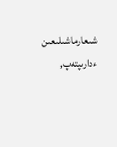شىعارماشىلىعىن ءدارىپتەپ,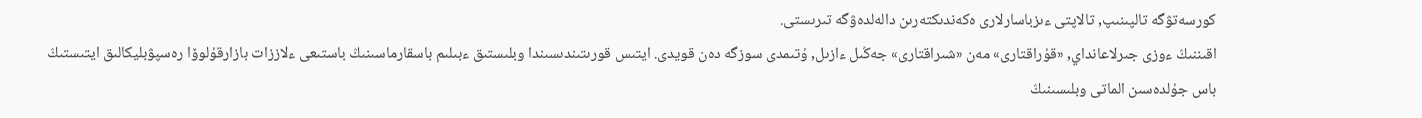كورسەتۋگە تالپىنىپ, تالاپتى ءىزباسارلارى ەكەندىكتەرىن دالەلدەۋگە تىرىستى.
اقىننىڭ ءوزى جىرلاعانداي, «قۇراقتارى» مەن «شىراقتارى» جەڭىل ءازىل, ۇتىمدى سوزگە دەن قويدى. ايتىس قورىتىندىسىندا وبلىستىق ءبىلىم باسقارماسىنىڭ باستىعى ءلاززات بازارقۇلوۆا رەسپۋبليكالىق ايتىستىڭ باس جۇلدەسىن الماتى وبلىسىنىڭ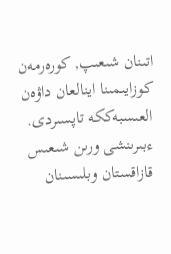اتىنان شىعىپ, كورەرمەن كوزايىمىنا اينالعان داۋەن العىسبەككە تاپسىردى. ءبىرىنشى ورىن شىعىس قازاقستان وبلىسىنان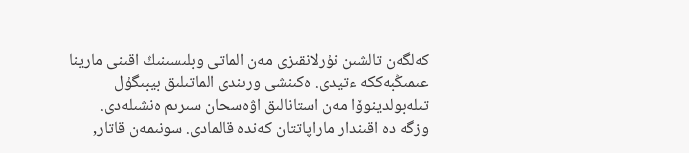كەلگەن تالشىن نۇرلانقىزى مەن الماتى وبلىسىنىڭ اقىنى مارينا عىمىڭبەككە ءتيدى. ەكىنشى ورىندى الماتىلىق بيبىگۇل تىلەبولدينوۆا مەن استانالىق اۋەسحان سىرىم ەنشىلەدى. وزگە دە اقىندار ماراپاتتان كەندە قالمادى. سونىمەن قاتار,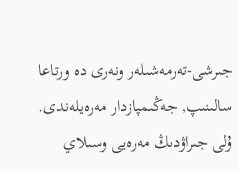جىرشى-تەرمەشىلەر ونەرى دە ورتاعا سالىنىپ, جەڭىمپازدار مەرەيلەندى.
ۇلى جىراۋدىڭ مەرەيى وسىلاي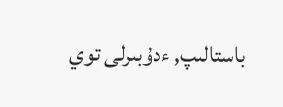باستالىپ, ءدۇبىرلى توي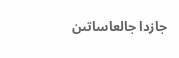جازدا جالعاساتىن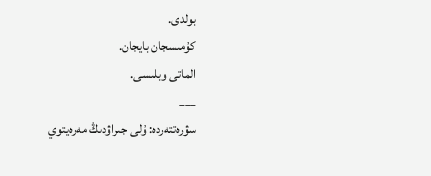بولدى.
كۇمىسجان بايجان.
الماتى وبلىسى.
___
سۋرەتتەردە: ۇلى جىراۋدىڭ مەرەيتوي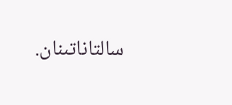سالتاناتىنان.